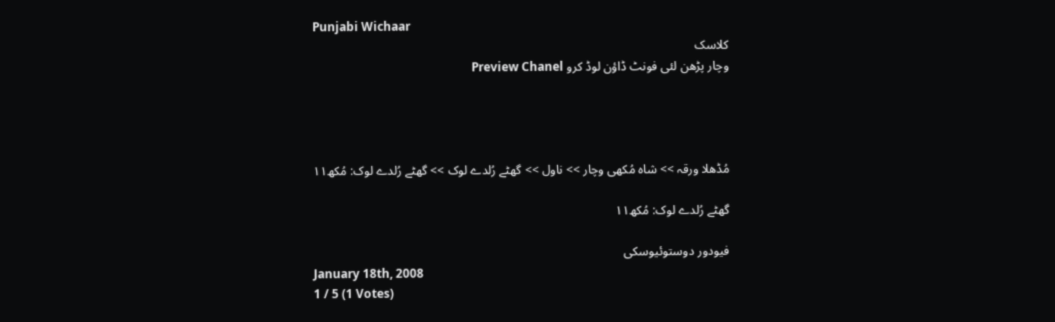Punjabi Wichaar
کلاسک
وچار پڑھن لئی فونٹ ڈاؤن لوڈ کرو Preview Chanel




مُڈھلا ورقہ >> شاہ مُکھی وچار >> ناول >> گھٹے رُلدے لوک >> گھٹے رُلدے لوک: مُکھ١١

گھٹے رُلدے لوک: مُکھ١١

فیودور دوستوئیوسکی
January 18th, 2008
1 / 5 (1 Votes)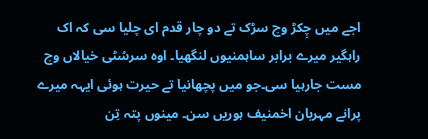اجے میں چِکڑ وچ سڑک تے دو چار قدم ای چلیا سی کہ اک راہگیر میرے برابر ساہمنیوں لنگھیا۔ اوہ سرسُٹی خیالاں وچ مست جارہیا سی۔جو میں پچھانیا تے حیرت ہوئی ایہہ میرے پرانے مہربان اخمنیف ہوریں سن۔ مینوں پتہ تِن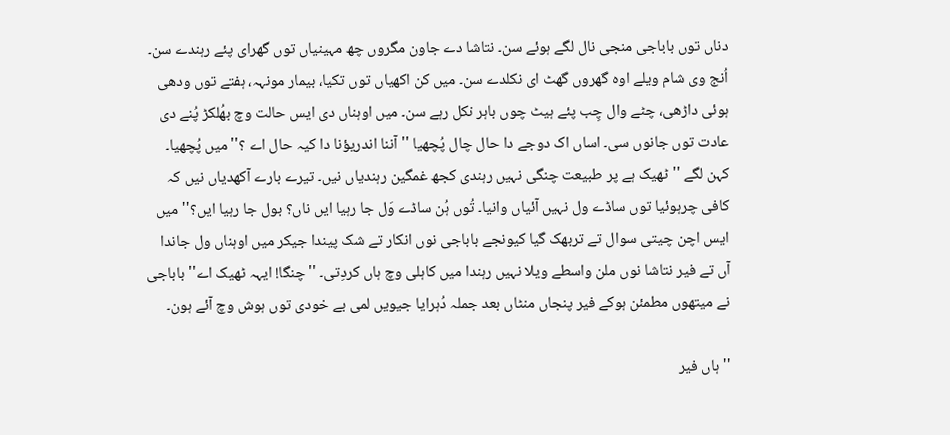دناں توں باباجی منجی نال لگے ہوئے سن۔ نتاشا دے جاون مگروں چھ مہینیاں توں گھرای پئے رہندے سن۔ اُنج وی شام ویلے اوہ گھروں گھٹ ای نکلدے سن۔ میں کن اکھیاں توں تکیا، بیمار مونہہ، ہفتے توں ودھی ہوئی داڑھی، چٹے وال چِب پئے ہیٹ چوں باہر نکل رہے سن۔ میں اوہناں دی ایس حالت وچ بھُلکڑ پُنے دی عادت توں جانوں سی۔ اساں اک دوجے دا حال چال پُچھیا ''آننا اندریؤنا دا کیہ حال اے ؟'' میں پُچھیا۔ کہن لگے ''ٹھیک ہے پر طبیعت چنگی نہیں رہندی کجھ غمگین رہندیاں نیں۔ تیرے بارے آکھدیاں نیں کہ کافی چرہوئیا توں ساڈے ول نہیں آئیاں وانیا۔ تُوں ہُن ساڈے وَل جا رہیا ایں ناں؟ بول جا رہیا ایں؟'' میں ایس اچن چیتی سوال تے تربھک گیا کیونجے باباجی نوں انکار تے شک پیندا جیکر میں اوہناں ول جاندا آں تے فیر نتاشا نوں ملن واسطے ویلا نہیں رہندا میں کاہلی وچ ہاں کردِتی۔ ''چنگا! ایہہ ٹھیک اے'' باباجی نے میتھوں مطمئن ہوکے فیر پنجاں منٹاں بعد جملہ دُہرایا جیویں لمی بے خودی توں ہوش وچ آئے ہون۔

'' ہاں فیر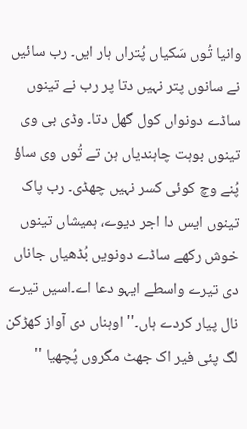وانیا تُوں سَکیاں پُتراں ہار ایں۔ رب سائیں نے سانوں پتر نہیں دتا پر رب نے تینوں ساڈے دونواں کول گھل دتا۔ وڈی بی وی تینوں بوہت چاہندیاں ہن تے تُوں وی ساؤ پُنے وچ کوئی کسر نہیں چھڈی۔ رب پاک تینوں ایس دا اجر دیوے، ہمیشاں تینوں خوش رکھے ساڈے دونویں بُڈھیاں جاناں دی تیرے واسطے ایہو دعا اے۔اسیں تیرے نال پیار کردے ہاں۔'' اوہناں دی آواز کھڑکن لگ پئی فیر اک جھٹ مگروں پُچھیا ''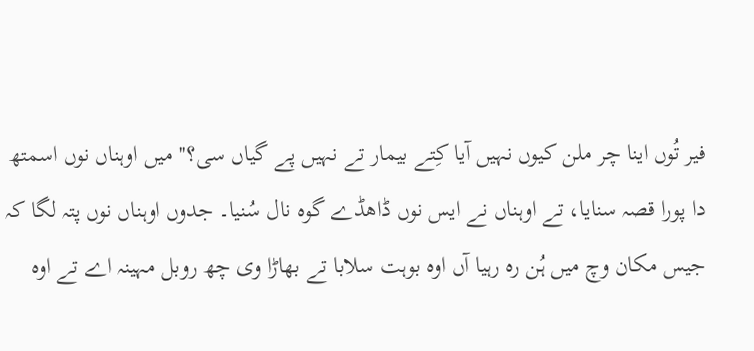فیر تُوں اینا چر ملن کیوں نہیں آیا کِتے بیمار تے نہیں پے گیاں سی؟'' میں اوہناں نوں اسمتھ دا پورا قصہ سنایا، تے اوہناں نے ایس نوں ڈاھڈے گوہ نال سُنیا۔ جدوں اوہناں نوں پتہ لگا کہ جیس مکان وچ میں ہُن رہ رہیا آں اوہ بوہت سلابا تے بھاڑا وی چھ روبل مہینہ اے تے اوہ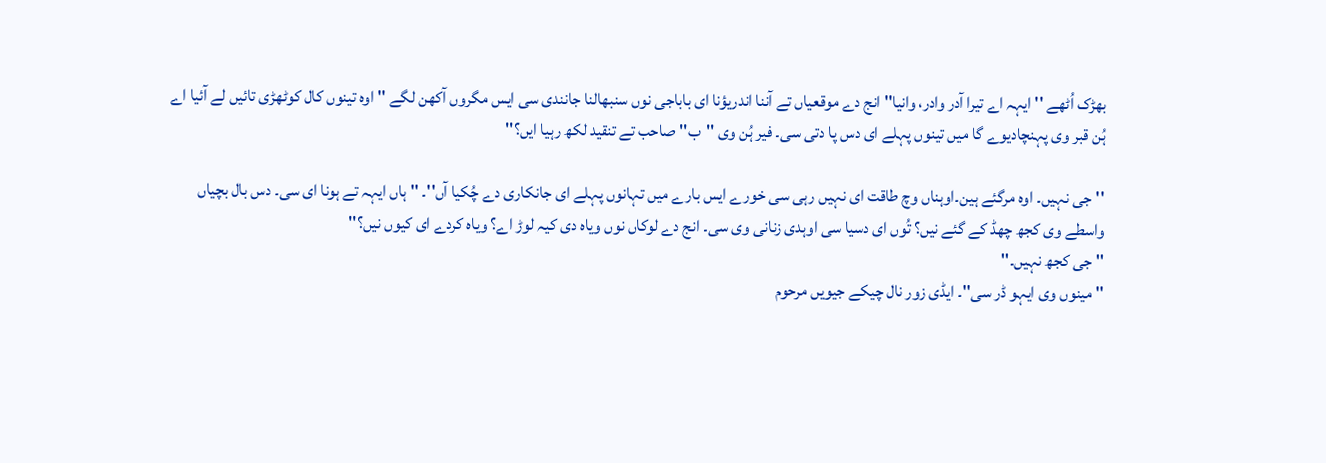بھڑک اُٹھے '' ایہہ اے تیرا آدر وادر، وانیا'' انج دے موقعیاں تے آننا اندریؤنا ای باباجی نوں سنبھالنا جانندی سی ایس مگروں آکھن لگے '' اوہ تینوں کال کوٹھڑی تائیں لے آئیا اے ہُن قبر وی پہنچادیوے گا میں تینوں پہلے ای دس پا دتی سی۔ فیر ہُن وی ''ب'' صاحب تے تنقید لکھ رہیا ایں؟''

''جی نہیں۔ اوہ مرگئے ہین۔اوہناں وچ طاقت ای نہیں رہی سی خورے ایس بارے میں تہانوں پہلے ای جانکاری دے چُکیا آں''۔ '' ہاں ایہہ تے ہونا ای سی۔ دس بال بچیاں واسطے وی کجھ چھڈ کے گئے نیں؟ تُوں ای دسیا سی اوہدی زنانی وی سی۔ انج دے لوکاں نوں ویاہ دی کیہ لوڑ اے؟ ویاہ کردے ای کیوں نیں؟''
'' جی کجھ نہیں۔''
'' مینوں وی ایہو ڈر سی''۔ ایڈی زور نال چیکے جیویں مرحوم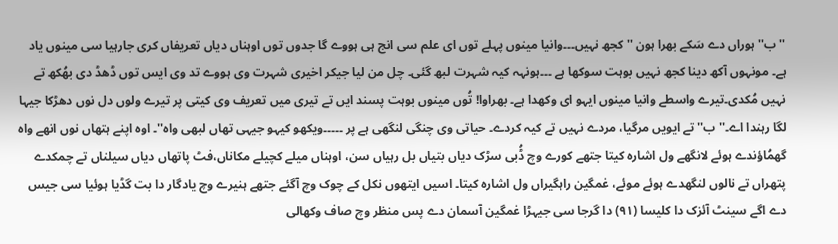''ب'' ہوراں دے سَکے بھرا ہون '' کجھ نہیں۔۔۔وانیا مینوں پہلے توں ای علم سی انج ہی ہووے گا جدوں توں اوہناں دیاں تعریفاں کری جارہیا سی مینوں یاد ہے۔ مونہوں آکھ دینا کجھ نہیں بوہت سوکھا ہے ۔۔۔ہونہہ کیہ شہرت لبھ گئی۔ چل من لیا جیکر اخیری شہرت وی ہووے تد وی ایس توں ڈھڈ دی بھُکھ تے نہیں مُکدی۔تیرے واسطے وانیا مینوں ایہو ای وکھدا ہے۔ بھراوا! تُوں مینوں بوہت پسند ایں تے تیری میں تعریف وی کیتی پر تیرے ولوں دل نوں دھڑکا جیہا لگا رہندا اے۔''ب'' تے ایویں مرگیا، مردے نہیں تے کیہ کردے۔ حیاتی وی چنگی لنگھی ہے پر ۔۔۔۔۔ویکھو کیہو جیہی تھاں لبھی واہ''۔ اوہ اپنے ہتھاں نوں انھے واہ گھمُاؤندے ہوئے لانگھے ول اشارہ کیتا جتھے کورے وچ ڈُبی سڑک دیاں بتیاں بل رہیاں سن، اوہناں میلے کچیلے مکاناں،فٹ پاتھاں دیاں سیلناں تے چمکدے پتھراں تے نالوں لنگھدے ہوئے موئے، غمگین راہگیراں ول اشارہ کیتا۔ اسیں ایتھوں نکل کے چوک وچ آگئے جتھے ہنیرے وچ یادگار دا بت گڈیا ہوئیا سی جیس دے اگے سینٹ آئزک دا کلیسا (٩١) دا گرجا سی جیہڑا غمگین آسمان دے پس منظر وچ صاف وکھالی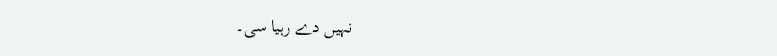نہیں دے رہیا سی۔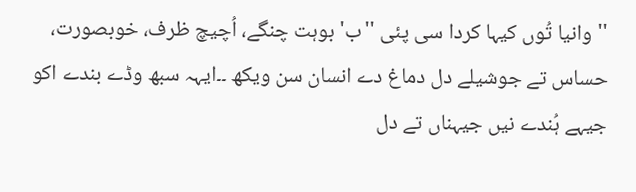'' وانیا تُوں کیہا کردا سی پئی ''ب' بوہت چنگے، اُچیچ ظرف، خوبصورت، حساس تے جوشیلے دل دماغ دے انسان سن ویکھ ۔۔ایہہ سبھ وڈے بندے اکو جیہے ہُندے نیں جیہناں تے دل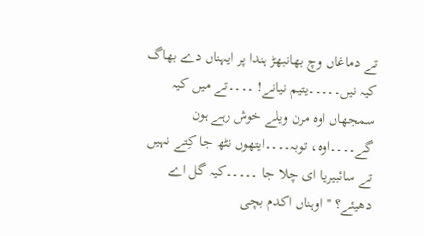تے دماغاں وچ بھانبھڑ ہندا پر ایہناں دے بھاگ کیہ نیں۔۔۔۔۔یتیم نیانے! ۔۔۔۔تے میں کیہ سمجھاں اوہ مرن ویلے خوش رہے ہون گے۔۔۔۔اوہ، توبہ۔۔۔۔ایتھوں نٹھ جا کِتے نہیں تے سائبیریا ای چلا جا ۔۔۔۔۔کیہ گل اے دھیئے؟ '' اوہناں اکدم بچی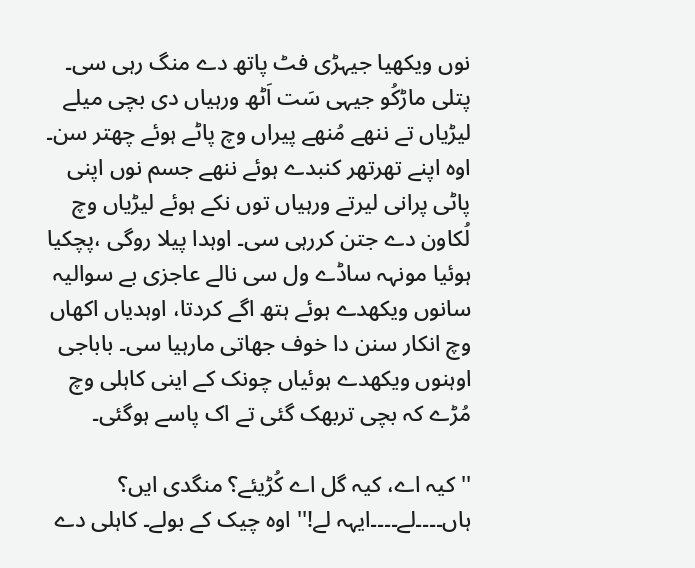نوں ویکھیا جیہڑی فٹ پاتھ دے منگ رہی سی۔ پتلی ماڑکُو جیہی سَت اَٹھ ورہیاں دی بچی میلے لیڑیاں تے ننھے مُنھے پیراں وچ پاٹے ہوئے چھتر سن۔ اوہ اپنے تھرتھر کنبدے ہوئے ننھے جسم نوں اپنی پاٹی پرانی لیرتے ورہیاں توں نکے ہوئے لیڑیاں وچ لُکاون دے جتن کررہی سی۔ اوہدا پیلا روگی ،پچکیا ہوئیا مونہہ ساڈے ول سی نالے عاجزی بے سوالیہ سانوں ویکھدے ہوئے ہتھ اگے کردتا، اوہدیاں اکھاں وچ انکار سنن دا خوف جھاتی مارہیا سی۔ باباجی اوہنوں ویکھدے ہوئیاں چونک کے اینی کاہلی وچ مُڑے کہ بچی تربھک گئی تے اک پاسے ہوگئی۔

'' کیہ اے، کیہ گل اے کُڑیئے؟ منگدی ایں؟ ہاں۔۔۔۔لے۔۔۔۔ایہہ لے!'' اوہ چیک کے بولے۔ کاہلی دے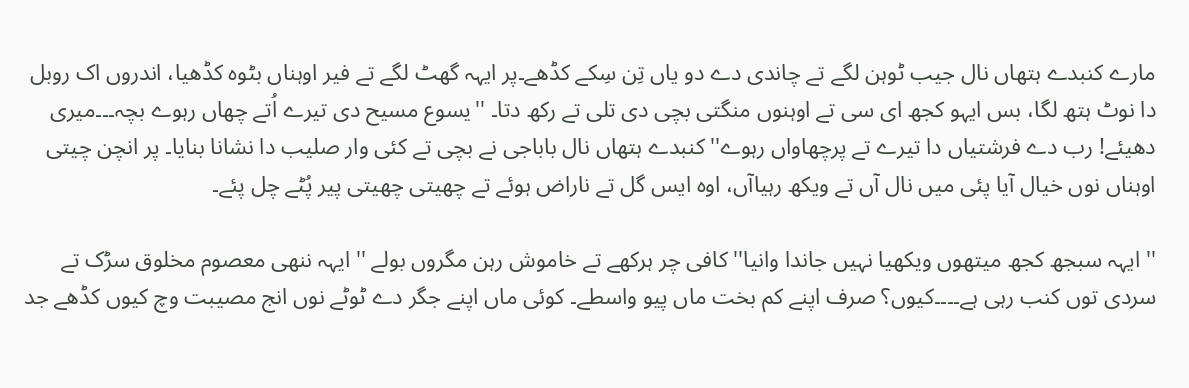مارے کنبدے ہتھاں نال جیب ٹوہن لگے تے چاندی دے دو یاں تِن سِکے کڈھے۔پر ایہہ گھٹ لگے تے فیر اوہناں بٹوہ کڈھیا، اندروں اک روبل دا نوٹ ہتھ لگا، بس ایہو کجھ ای سی تے اوہنوں منگتی بچی دی تلی تے رکھ دتا۔ ''یسوع مسیح دی تیرے اُتے چھاں رہوے بچہ۔۔۔میری دھیئے! رب دے فرشتیاں دا تیرے تے پرچھاواں رہوے'' کنبدے ہتھاں نال باباجی نے بچی تے کئی وار صلیب دا نشانا بنایا۔ پر انچن چیتی اوہناں نوں خیال آیا پئی میں نال آں تے ویکھ رہیاآں، اوہ ایس گل تے ناراض ہوئے تے چھیتی چھیتی پیر پُٹے چل پئے۔

'' ایہہ سبجھ کجھ میتھوں ویکھیا نہیں جاندا وانیا'' کافی چر ہرکھے تے خاموش رہن مگروں بولے '' ایہہ ننھی معصوم مخلوق سڑک تے سردی توں کنب رہی ہے۔۔۔۔کیوں؟ صرف اپنے کم بخت ماں پیو واسطے۔ کوئی ماں اپنے جگر دے ٹوٹے نوں انج مصیبت وچ کیوں کڈھے جد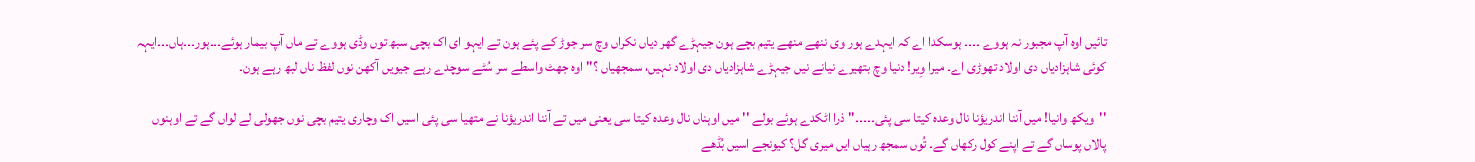تائیں اوہ آپ مجبور نہ ہووے ۔۔۔۔ ہوسکدا اے کہ ایہدے ہور وی ننھے منھے یتیم بچے ہون جیہڑے گھر دیاں نکراں وچ سر جوڑ کے پئے ہون تے ایہو ای اک بچی سبھ توں وڈی ہووے تے ماں آپ بیمار ہوئے۔۔۔ہور۔۔۔ہاں۔۔۔ایہہ کوئی شاہزادیاں دی اولاد تھوڑی اے۔ میرا وِیر! دنیا وچ بتھیرے نیانے نیں جیہڑے شاہزادیاں دی اولاد نہیں، سمجھیاں ؟'' اوہ جھٹ واسطے سر سُٹے سوچدے رہے جیویں آکھن نوں لفظ ناں لبھ رہے ہون۔

''ویکھ وانیا! میں آننا اندریؤنا نال وعدہ کیتا سی پئی۔۔۔۔۔'' ذرا اٹکدے ہوئے بولے '' میں اوہناں نال وعدہ کیتا سی یعنی میں تے آننا اندریؤنا نے متھیا سی پئی اسیں اک وچاری یتیم بچی نوں جھولی لے لواں گے تے اوہنوں پالاں پوساں گے تے اپنے کول رکھاں گے۔ تُوں سمجھ رہیاں ایں میری گل؟ کیونجے اسیں بُڈھے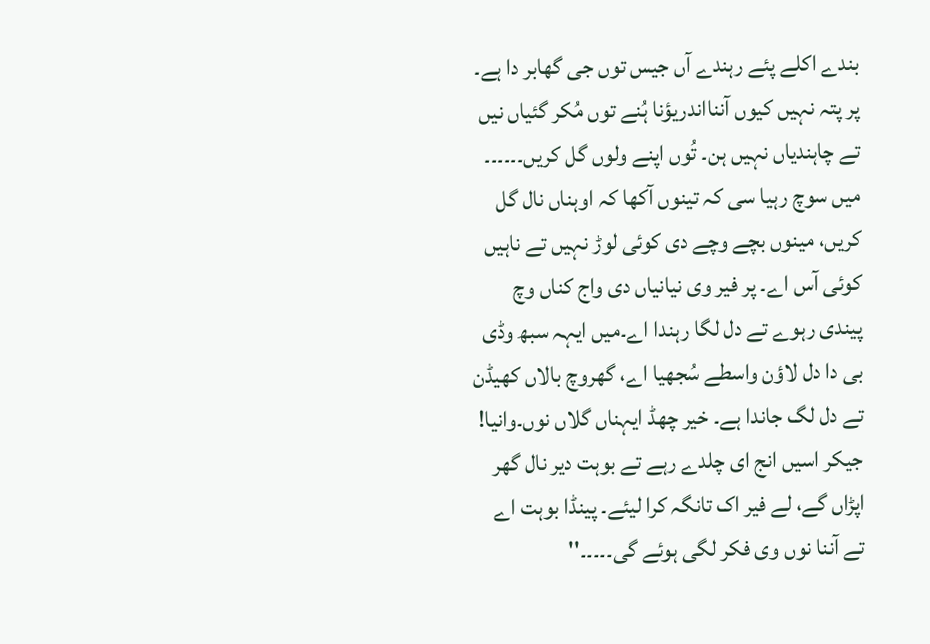بندے اکلے پئے رہندے آں جیس توں جی گھابر دا ہے۔ پر پتہ نہیں کیوں آننااندریؤنا ہُنے توں مُکر گئیاں نیں تے چاہندیاں نہیں ہن۔ تُوں اپنے ولوں گل کریں۔۔۔۔۔۔ میں سوچ رہیا سی کہ تینوں آکھا کہ اوہناں نال گل کریں، مینوں بچے وچے دی کوئی لوڑ نہیں تے ناہیں کوئی آس اے۔ پر فیر وی نیانیاں دی واج کناں وچ پیندی رہوے تے دل لگا رہندا اے۔میں ایہہ سبھ وڈی بی دا دل لاؤن واسطے سُجھیا اے، گھروچ بالاں کھیڈن تے دل لگ جاندا ہے۔ خیر چھڈ ایہناں گلاں نوں۔وانیا! جیکر اسیں انج ای چلدے رہے تے بوہت دیر نال گھر اپڑاں گے، لے فیر اک تانگہ کرا لیئے۔ پینڈا بوہت اے تے آننا نوں وی فکر لگی ہوئے گی۔۔۔۔۔''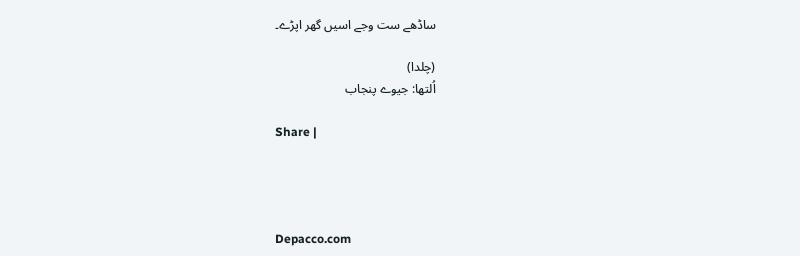ساڈھے ست وجے اسیں گھر اپڑے۔

(چلدا)
اُلتھا: جیوے پنجاب

Share |




Depacco.com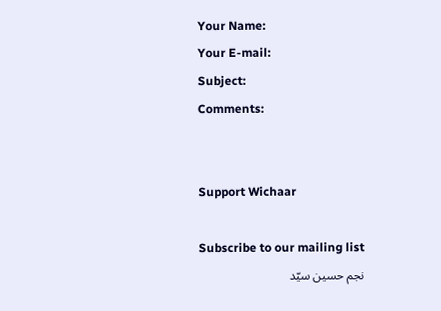Your Name:
Your E-mail:
Subject:
Comments:


Support Wichaar

Subscribe to our mailing list
نجم حسین سیّد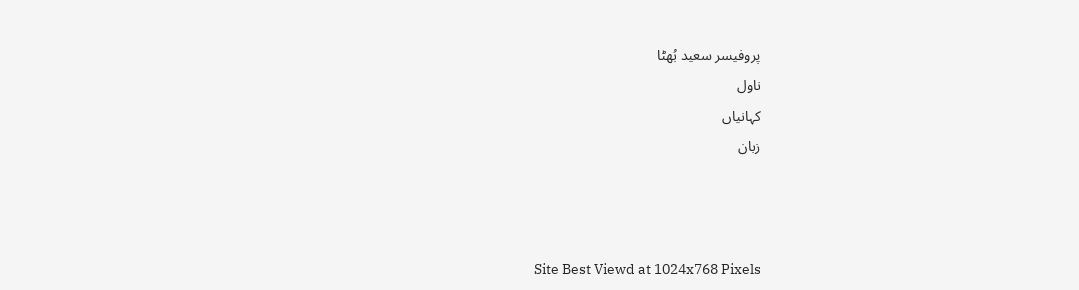پروفیسر سعید بُھٹا
ناول
کہانیاں
زبان



Site Best Viewd at 1024x768 Pixels